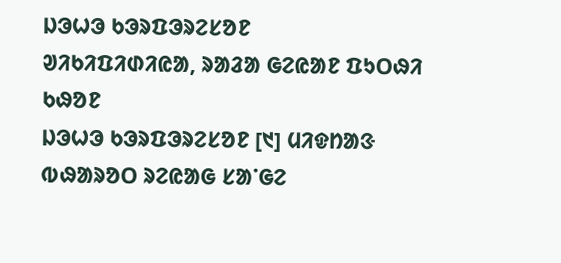ᱡᱳᱦᱳ ᱠᱳᱨᱯᱳᱨᱮᱥᱚᱱ
ᱣᱤᱠᱤᱯᱤᱰᱤᱭᱟ, ᱨᱟᱲᱟ ᱜᱮᱭᱟᱱ ᱯᱩᱛᱷᱤ ᱠᱷᱚᱱ
ᱡᱳᱦᱳ ᱠᱳᱨᱯᱳᱨᱮᱥᱚᱱ [᱑] ᱢᱤᱫᱴᱟᱝ ᱵᱷᱟᱨᱚᱛ ᱨᱮᱭᱟᱜ ᱥᱟᱸᱜᱮ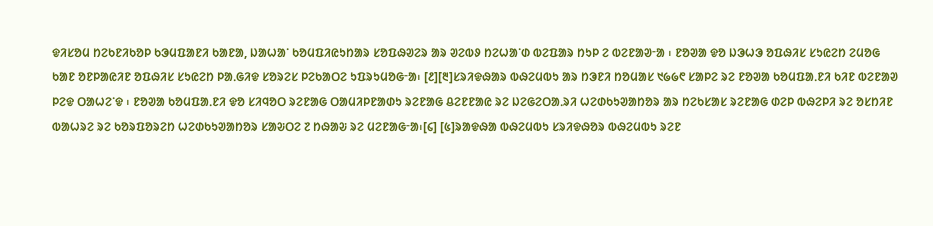ᱫᱤᱥᱚᱢ ᱴᱮᱠᱱᱤᱠᱚᱞ ᱠᱳᱢᱯᱟᱱᱤ ᱠᱟᱱᱟ, ᱡᱟᱦᱟᱸ ᱠᱚᱢᱯᱤᱭᱩᱴᱟᱨ ᱥᱚᱯᱷᱣᱮᱨ ᱟᱨ ᱣᱮᱵᱽ ᱴᱮᱦᱟᱸᱰ ᱵᱮᱯᱟᱨ ᱴᱩᱞ ᱮ ᱵᱮᱱᱟᱣᱼᱟ ᱾ ᱱᱚᱣᱟ ᱫᱚ ᱡᱳᱦᱳ ᱚᱯᱷᱤᱥ ᱥᱩᱭᱮᱴ ᱮᱢᱚᱜ ᱠᱟᱱ ᱚᱱᱞᱟᱭᱤᱱ ᱚᱯᱷᱤᱥ ᱥᱩᱭᱮᱴ ᱞᱟᱹᱜᱤᱫ ᱥᱚᱨᱮᱥ ᱞᱮᱠᱟᱛᱮ ᱩᱯᱨᱩᱢᱚᱜᱼᱟ᱾ [᱒][᱓]ᱥᱨᱤᱫᱷᱟᱨ ᱵᱷᱮᱢᱵᱩ ᱟᱨ ᱴᱳᱱᱤ ᱴᱚᱢᱟᱥ ᱑᱙᱙᱖ ᱥᱟᱞᱮ ᱨᱮ ᱱᱚᱣᱟ ᱠᱚᱢᱯᱟᱹᱱᱤ ᱠᱤᱱ ᱵᱮᱱᱟᱣ ᱞᱮᱫ ᱛᱟᱦᱮᱸᱫ ᱾ ᱱᱚᱣᱟ ᱠᱚᱢᱯᱟᱹᱱᱤ ᱫᱚ ᱥᱤᱧᱚᱛ ᱨᱮᱱᱟᱜ ᱛᱟᱢᱤᱞᱱᱟᱰᱩ ᱨᱮᱱᱟᱜ ᱪᱮᱱᱱᱟᱭ ᱨᱮ ᱡᱮᱜᱮᱛᱟᱹᱨᱤ ᱦᱮᱰᱠᱩᱣᱟᱴᱚᱨ ᱟᱨ ᱴᱮᱠᱥᱟᱥ ᱨᱮᱱᱟᱜ ᱰᱮᱞ ᱵᱷᱮᱞᱤ ᱨᱮ ᱚᱥᱴᱤᱱ ᱵᱟᱦᱨᱮ ᱨᱮ ᱠᱚᱨᱯᱚᱨᱮᱴ ᱦᱮᱰᱠᱩᱣᱟᱴᱚᱨ ᱥᱟᱶᱛᱮ ᱗ ᱴᱷᱟᱶ ᱨᱮ ᱢᱮᱱᱟᱜᱼᱟ᱾[᱔] [᱕]ᱨᱟᱫᱷᱟ ᱵᱷᱮᱢᱵᱩ ᱥᱨᱤᱫᱷᱚᱨ ᱵᱷᱮᱢᱵᱩ ᱨᱮᱱ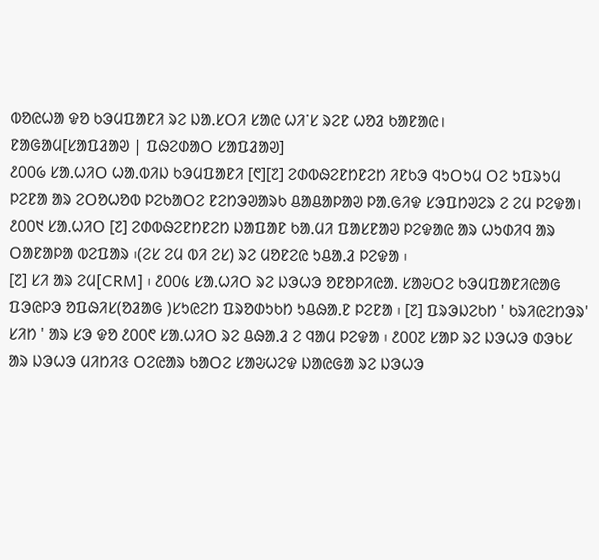ᱵᱚᱭᱦᱟ ᱫᱚ ᱠᱳᱢᱯᱟᱱᱤ ᱨᱮ ᱡᱟᱹᱥᱛᱤ ᱥᱟᱭ ᱦᱤᱸᱥ ᱨᱮᱱ ᱦᱚᱲ ᱠᱟᱱᱟᱭ।
ᱱᱟᱜᱟᱢ[ᱥᱟᱯᱲᱟᱣ | ᱯᱷᱮᱰᱟᱛ ᱥᱟᱯᱲᱟᱣ]
᱒᱐᱐᱙ ᱥᱟᱹᱦᱤᱛ ᱦᱟᱹᱵᱤᱡ ᱠᱳᱢᱯᱟᱱᱤ [᱖][᱗] ᱮᱰᱵᱷᱮᱱᱴᱱᱮᱴ ᱤᱱᱠᱳ ᱧᱩᱛᱩᱢ ᱛᱮ ᱩᱯᱨᱩᱢ ᱞᱮᱱᱟ ᱟᱨ ᱮᱛᱚᱦᱚᱵ ᱞᱮᱠᱟᱛᱮ ᱱᱮᱴᱳᱣᱟᱨᱠ ᱪᱟᱪᱟᱞᱟᱣ ᱞᱟᱹᱜᱤᱫ ᱥᱳᱯᱴᱣᱮᱨ ᱮ ᱮᱢ ᱞᱮᱫᱟ।
᱒᱐᱐᱑ ᱥᱟᱹᱦᱤᱛ [᱗] ᱮᱰᱵᱷᱮᱱᱴᱱᱮᱴ ᱡᱟᱯᱟᱱ ᱠᱟᱹᱢᱤ ᱯᱟᱥᱱᱟᱣ ᱞᱮᱫᱟᱭ ᱟᱨ ᱦᱩᱰᱤᱧ ᱟᱨ ᱛᱟᱱᱟᱞᱟ ᱵᱮᱯᱟᱨ ᱾(ᱮᱥ ᱮᱢ ᱵᱤ ᱮᱥ) ᱨᱮ ᱢᱚᱱᱮᱭ ᱩᱪᱟᱹᱲ ᱞᱮᱫᱟ ᱾
[᱗] ᱥᱤ ᱟᱨ ᱮᱢ[CRM] ᱾ ᱒᱐᱐᱕ ᱥᱟᱹᱦᱤᱛ ᱨᱮ ᱡᱳᱦᱳ ᱚᱱᱚᱞᱤᱭᱟᱹ ᱥᱟᱶᱛᱮ ᱠᱳᱢᱯᱟᱱᱤᱭᱟᱜ ᱯᱳᱭᱞᱳ ᱚᱯᱷᱤᱥ(ᱚᱲᱟᱜ )ᱥᱩᱭᱮᱴ ᱯᱨᱚᱰᱩᱠᱴ ᱩᱪᱷᱟᱹᱱ ᱞᱮᱱᱟ ᱾ [᱗] ᱯᱨᱳᱡᱮᱠᱴ ' ᱠᱨᱤᱭᱮᱴᱳᱨ' ᱥᱤᱴ ' ᱟᱨ ᱥᱳ ᱫᱚ ᱒᱐᱐᱖ ᱥᱟᱹᱦᱤᱛ ᱨᱮ ᱪᱷᱟᱹᱲ ᱮ ᱧᱟᱢ ᱞᱮᱫᱟ ᱾ ᱒᱐᱐᱗ ᱥᱟᱞ ᱨᱮ ᱡᱳᱦᱳ ᱰᱳᱠᱥ ᱟᱨ ᱡᱳᱦᱳ ᱢᱤᱴᱤᱝ ᱛᱮᱭᱟᱨ ᱠᱟᱛᱮ ᱥᱟᱶᱦᱮᱫ ᱡᱟᱭᱜᱟ ᱨᱮ ᱡᱳᱦᱳ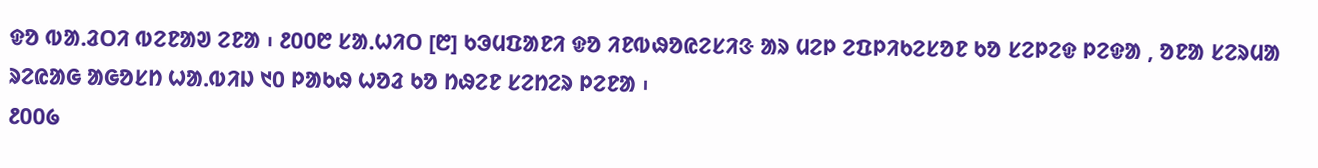ᱫᱚ ᱵᱟᱹᱲᱛᱤ ᱵᱮᱱᱟᱣ ᱮᱱᱟ ᱾ ᱒᱐᱐᱘ ᱥᱟᱹᱦᱤᱛ [᱘] ᱠᱳᱢᱯᱟᱱᱤ ᱫᱚ ᱤᱱᱵᱷᱚᱭᱮᱥᱤᱝ ᱟᱨ ᱢᱮᱞ ᱮᱯᱞᱤᱠᱮᱥᱚᱱ ᱠᱚ ᱥᱮᱞᱮᱫ ᱞᱮᱫᱟ , ᱚᱱᱟ ᱥᱮᱨᱢᱟ ᱨᱮᱭᱟᱜ ᱟᱜᱚᱥᱴ ᱦᱟᱹᱵᱤᱡ ᱑᱐ ᱞᱟᱠᱷ ᱦᱚᱲ ᱠᱚ ᱴᱷᱮᱱ ᱥᱮᱴᱮᱨ ᱞᱮᱱᱟ ᱾
᱒᱐᱐᱙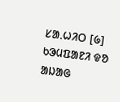ᱥᱟᱹᱦᱤᱛ [᱙] ᱠᱳᱢᱯᱟᱱᱤ ᱫᱚ ᱟᱡᱟᱜ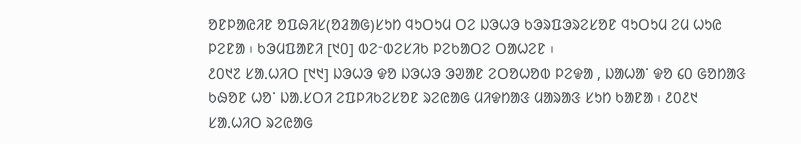ᱚᱱᱞᱟᱭᱤᱱ ᱚᱯᱷᱤᱥ(ᱚᱲᱟᱜ)ᱥᱩᱴ ᱧᱩᱛᱩᱢ ᱛᱮ ᱡᱳᱦᱳ ᱠᱳᱨᱯᱳᱨᱮᱥᱚᱱ ᱧᱩᱛᱩᱢ ᱮᱢ ᱦᱩᱭ ᱞᱮᱱᱟ ᱾ ᱠᱳᱢᱯᱟᱱᱤ [᱑᱐] ᱵᱮᱼᱵᱮᱥᱤᱠ ᱞᱮᱠᱟᱛᱮ ᱛᱟᱦᱮᱱ ᱾
᱒᱐᱑᱗ ᱥᱟᱹᱦᱤᱛ [᱑᱑] ᱡᱳᱦᱳ ᱫᱚ ᱡᱳᱦᱳ ᱳᱣᱟᱱ ᱮᱛᱚᱦᱚᱵ ᱞᱮᱫᱟ , ᱡᱟᱦᱟᱸ ᱫᱚ ᱔᱐ ᱜᱚᱴᱟᱝ ᱠᱷᱚᱱ ᱦᱚᱸ ᱡᱟᱹᱥᱛᱤ ᱮᱯᱞᱤᱠᱮᱥᱚᱱ ᱨᱮᱭᱟᱜ ᱢᱤᱫᱴᱟᱝ ᱢᱟᱨᱟᱝ ᱥᱩᱴ ᱠᱟᱱᱟ ᱾ ᱒᱐᱒᱑ ᱥᱟᱹᱦᱤᱛ ᱨᱮᱭᱟᱜ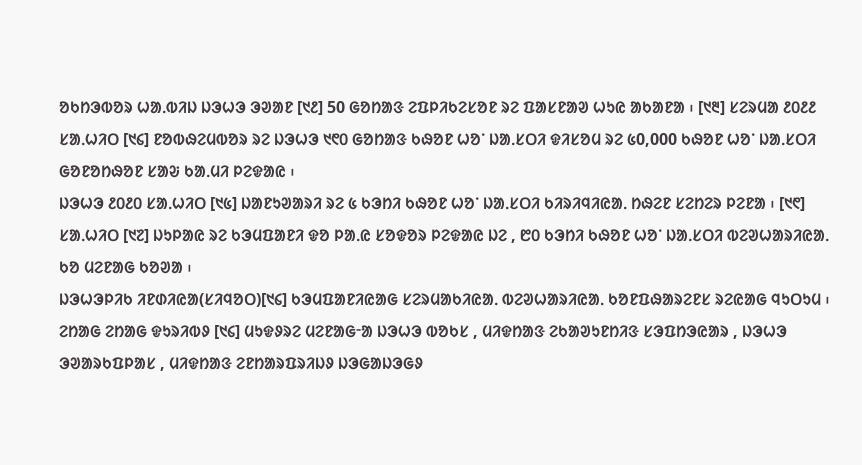ᱚᱠᱴᱳᱵᱚᱨ ᱦᱟᱹᱵᱤᱡ ᱡᱳᱦᱳ ᱳᱣᱟᱱ [᱑᱒] 50 ᱜᱚᱴᱟᱝ ᱮᱯᱞᱤᱠᱮᱥᱚᱱ ᱨᱮ ᱯᱟᱥᱱᱟᱣ ᱦᱩᱭ ᱟᱠᱟᱱᱟ ᱾ [᱑᱓] ᱥᱮᱨᱢᱟ ᱒᱐᱒᱒ ᱥᱟᱹᱦᱤᱛ [᱑᱔] ᱱᱚᱵᱷᱮᱢᱵᱚᱨ ᱨᱮ ᱡᱳᱦᱳ ᱑᱖᱐ ᱜᱚᱴᱟᱝ ᱠᱷᱚᱱ ᱦᱚᱸ ᱡᱟᱹᱥᱛᱤ ᱫᱤᱥᱚᱢ ᱨᱮ ᱕0,000 ᱠᱷᱚᱱ ᱦᱚᱸ ᱡᱟᱹᱥᱛᱤ ᱜᱚᱱᱚᱴᱷᱚᱱ ᱥᱟᱶ ᱠᱟᱹᱢᱤ ᱞᱮᱫᱟᱭ ᱾
ᱡᱳᱦᱳ ᱒᱐᱒᱐ ᱥᱟᱹᱦᱤᱛ [᱑᱕] ᱡᱟᱱᱩᱣᱟᱨᱤ ᱨᱮ ᱕ ᱠᱳᱴᱤ ᱠᱷᱚᱱ ᱦᱚᱸ ᱡᱟᱹᱥᱛᱤ ᱠᱤᱨᱤᱧᱤᱭᱟᱹ ᱴᱷᱮᱱ ᱥᱮᱴᱮᱨ ᱞᱮᱱᱟ ᱾ [᱑᱖] ᱥᱟᱹᱦᱤᱛ [᱑᱗] ᱡᱩᱞᱟᱭ ᱨᱮ ᱠᱳᱢᱯᱟᱱᱤ ᱫᱚ ᱞᱟᱹᱭ ᱥᱚᱫᱚᱨ ᱞᱮᱫᱟᱭ ᱡᱮ , ᱘᱐ ᱠᱳᱴᱤ ᱠᱷᱚᱱ ᱦᱚᱸ ᱡᱟᱹᱥᱛᱤ ᱵᱮᱣᱦᱟᱨᱤᱭᱟᱹ ᱠᱚ ᱢᱮᱱᱟᱜ ᱠᱚᱣᱟ ᱾
ᱡᱳᱦᱳᱞᱤᱠ ᱤᱱᱰᱤᱭᱟ(ᱥᱤᱧᱚᱛ)[᱑᱔] ᱠᱳᱢᱯᱟᱱᱤᱭᱟᱜ ᱥᱮᱨᱢᱟᱠᱤᱭᱟᱹ ᱵᱮᱣᱦᱟᱨᱤᱭᱟᱹ ᱠᱚᱱᱯᱷᱟᱨᱮᱱᱥ ᱨᱮᱭᱟᱜ ᱧᱩᱛᱩᱢ ᱾
ᱮᱴᱟᱜ ᱮᱴᱟᱜ ᱫᱩᱨᱤᱵᱽ [᱑᱔] ᱢᱩᱫᱽᱨᱮ ᱢᱮᱱᱟᱜᱼᱟ ᱡᱳᱦᱳ ᱵᱚᱠᱥ , ᱢᱤᱫᱴᱟᱝ ᱮᱠᱟᱣᱩᱱᱴᱤᱝ ᱥᱳᱯᱴᱳᱭᱟᱨ , ᱡᱳᱦᱳ ᱳᱣᱟᱨᱠᱯᱞᱟᱥ , ᱢᱤᱫᱴᱟᱝ ᱮᱱᱴᱟᱨᱯᱨᱤᱡᱽ ᱡᱳᱜᱟᱡᱳᱜᱽ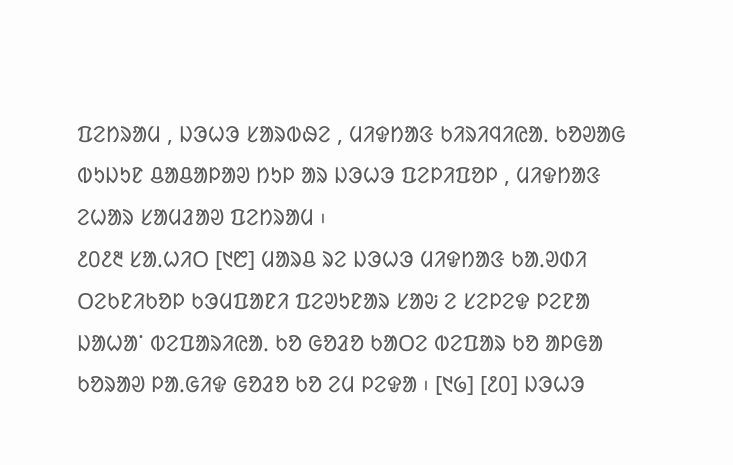ᱯᱮᱴᱨᱟᱢ , ᱡᱳᱦᱳ ᱥᱟᱨᱵᱷᱮ , ᱢᱤᱫᱴᱟᱝ ᱠᱤᱨᱤᱧᱤᱭᱟᱹ ᱠᱚᱣᱟᱜ ᱵᱩᱡᱩᱱ ᱪᱟᱪᱟᱞᱟᱣ ᱴᱩᱞ ᱟᱨ ᱡᱳᱦᱳ ᱯᱮᱞᱤᱯᱚᱞ , ᱢᱤᱫᱴᱟᱝ ᱮᱦᱟᱨ ᱥᱟᱢᱲᱟᱣ ᱯᱮᱴᱨᱟᱢ ᱾
᱒᱐᱒᱓ ᱥᱟᱹᱦᱤᱛ [᱑᱘] ᱢᱟᱨᱪ ᱨᱮ ᱡᱳᱦᱳ ᱢᱤᱫᱴᱟᱝ ᱠᱟᱹᱣᱰᱤ ᱛᱮᱠᱱᱤᱠᱚᱞ ᱠᱳᱢᱯᱟᱱᱤ ᱯᱮᱣᱩᱱᱟᱨ ᱥᱟᱶ ᱮ ᱥᱮᱞᱮᱫ ᱞᱮᱱᱟ ᱡᱟᱦᱟᱸ ᱵᱮᱯᱟᱨᱤᱭᱟᱹ ᱠᱚ ᱜᱚᱲᱚ ᱠᱟᱛᱮ ᱵᱮᱯᱟᱨ ᱠᱚ ᱟᱞᱜᱟ ᱠᱚᱨᱟᱣ ᱞᱟᱹᱜᱤᱫ ᱜᱚᱲᱚ ᱠᱚ ᱮᱢ ᱞᱮᱫᱟ ᱾ [᱑᱙] [᱒᱐] ᱡᱳᱦᱳ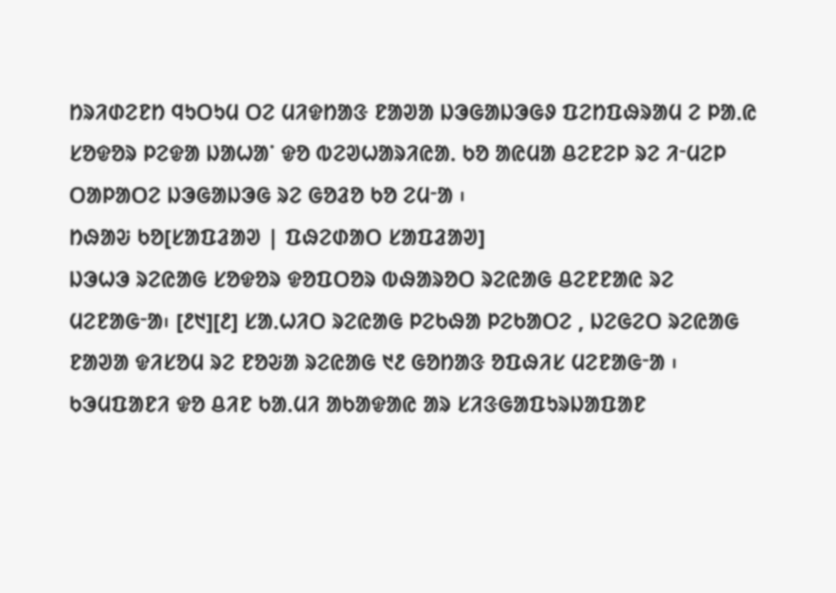ᱴᱨᱤᱰᱮᱱᱴ ᱧᱩᱛᱩᱢ ᱛᱮ ᱢᱤᱫᱴᱟᱝ ᱱᱟᱣᱟ ᱡᱳᱜᱟᱡᱳᱜᱽ ᱯᱮᱴᱯᱷᱨᱟᱢ ᱮ ᱞᱟᱹᱭ ᱥᱚᱫᱚᱨ ᱞᱮᱫᱟ ᱡᱟᱦᱟᱸ ᱫᱚ ᱵᱮᱣᱦᱟᱨᱤᱭᱟᱹ ᱠᱚ ᱟᱭᱢᱟ ᱪᱮᱱᱮᱞ ᱨᱮ ᱤᱼᱢᱮᱞ ᱛᱟᱞᱟᱛᱮ ᱡᱳᱜᱟᱡᱳᱜ ᱨᱮ ᱜᱚᱲᱚ ᱠᱚ ᱮᱢᱼᱟ ᱾
ᱴᱷᱟᱶ ᱠᱚ[ᱥᱟᱯᱲᱟᱣ | ᱯᱷᱮᱰᱟᱛ ᱥᱟᱯᱲᱟᱣ]
ᱡᱳᱦᱳ ᱨᱮᱭᱟᱜ ᱥᱚᱫᱚᱨ ᱫᱚᱯᱛᱚᱨ ᱵᱷᱟᱨᱚᱛ ᱨᱮᱭᱟᱜ ᱪᱮᱱᱱᱟᱭ ᱨᱮ ᱢᱮᱱᱟᱜᱼᱟ᱾ [᱒᱑][᱒] ᱥᱟᱹᱦᱤᱛ ᱨᱮᱭᱟᱜ ᱞᱮᱠᱷᱟ ᱞᱮᱠᱟᱛᱮ , ᱡᱮᱜᱮᱛ ᱨᱮᱭᱟᱜ ᱱᱟᱣᱟ ᱫᱤᱥᱚᱢ ᱨᱮ ᱱᱚᱶᱟ ᱨᱮᱭᱟᱜ ᱑᱒ ᱜᱚᱴᱟᱝ ᱚᱯᱷᱤᱥ ᱢᱮᱱᱟᱜᱼᱟ ᱾ ᱠᱳᱢᱯᱟᱱᱤ ᱫᱚ ᱪᱤᱱ ᱠᱟᱹᱢᱤ ᱟᱠᱟᱫᱟᱭ ᱟᱨ ᱥᱤᱝᱜᱟᱯᱩᱨᱡᱟᱯᱟᱱ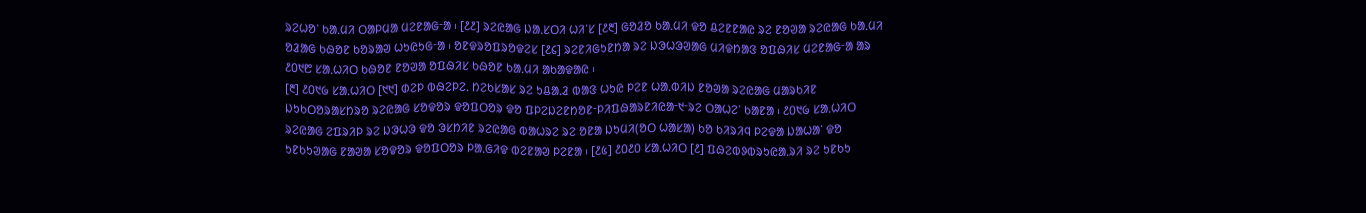ᱨᱮᱦᱚᱸ ᱠᱟᱹᱢᱤ ᱛᱟᱞᱢᱟ ᱢᱮᱱᱟᱜᱼᱟ ᱾ [᱒᱒] ᱨᱮᱭᱟᱜ ᱡᱟᱹᱥᱛᱤ ᱦᱤᱸᱥ [᱒᱓] ᱜᱚᱲᱚ ᱠᱟᱹᱢᱤ ᱫᱚ ᱪᱮᱱᱱᱟᱭ ᱨᱮ ᱱᱚᱣᱟ ᱨᱮᱭᱟᱜ ᱠᱟᱹᱢᱤ ᱚᱲᱟᱜ ᱠᱷᱚᱱ ᱠᱚᱨᱟᱣ ᱦᱩᱭᱩᱜᱼᱟ ᱾ ᱚᱱᱫᱨᱚᱯᱨᱚᱫᱮᱥ [᱒᱔] ᱨᱮᱱᱤᱜᱩᱱᱴᱟ ᱨᱮ ᱡᱳᱦᱳᱣᱟᱜ ᱢᱤᱫᱴᱟᱝ ᱚᱯᱷᱤᱥ ᱢᱮᱱᱟᱜᱼᱟ ᱟᱨ ᱒᱐᱑᱘ ᱥᱟᱹᱦᱤᱛ ᱠᱷᱚᱱ ᱱᱚᱣᱟ ᱚᱯᱷᱤᱥ ᱠᱷᱚᱱ ᱠᱟᱹᱢᱤ ᱟᱠᱟᱫᱟᱭ ᱾
[᱓] ᱒᱐᱑᱙ ᱥᱟᱹᱦᱤᱛ [᱑᱑] ᱰᱮᱞ ᱵᱷᱮᱞᱮᱹ ᱴᱮᱠᱥᱟᱥ ᱨᱮ ᱩᱪᱟᱹᱲ ᱵᱟᱝ ᱦᱩᱭ ᱞᱮᱱ ᱦᱟᱹᱵᱤᱡ ᱱᱚᱣᱟ ᱨᱮᱭᱟᱜ ᱢᱟᱨᱠᱤᱱ ᱡᱩᱠᱛᱚᱨᱟᱥᱴᱨᱚ ᱨᱮᱭᱟᱜ ᱥᱚᱫᱚᱨ ᱫᱚᱯᱛᱚᱨ ᱫᱚ ᱯᱞᱮᱡᱮᱱᱴᱚᱱᱼᱞᱤᱯᱷᱟᱨᱱᱤᱭᱟᱼ᱑ᱼᱨᱮ ᱛᱟᱦᱮᱸ ᱠᱟᱱᱟ ᱾ ᱒᱐᱑᱙ ᱥᱟᱹᱦᱤᱛ ᱨᱮᱭᱟᱜ ᱮᱯᱨᱤᱞ ᱨᱮ ᱡᱳᱦᱳ ᱫᱚ ᱳᱥᱴᱤᱱ ᱨᱮᱭᱟᱜ ᱵᱟᱦᱨᱮ ᱨᱮ ᱚᱱᱟ ᱡᱩᱢᱤ(ᱚᱛ ᱦᱟᱥᱟ) ᱠᱚ ᱠᱤᱨᱤᱧ ᱞᱮᱫᱟ ᱡᱟᱦᱟᱸ ᱫᱚ ᱩᱱᱠᱩᱣᱟᱜ ᱱᱟᱣᱟ ᱥᱚᱫᱚᱨ ᱫᱚᱯᱛᱚᱨ ᱞᱟᱹᱜᱤᱫ ᱵᱮᱱᱟᱣ ᱞᱮᱱᱟ ᱾ [᱒᱕] ᱒᱐᱒᱐ ᱥᱟᱹᱦᱤᱛ [᱒] ᱯᱷᱮᱵᱽᱵᱨᱩᱭᱟᱹᱨᱤ ᱨᱮ ᱩᱱᱠᱩ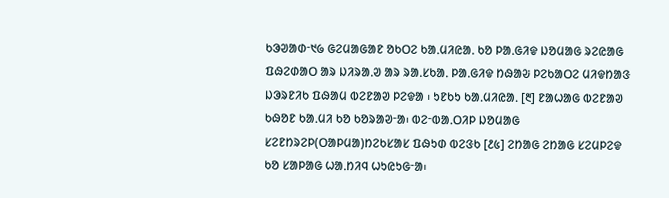ᱠᱳᱣᱟᱰᱼ᱑᱙ ᱜᱮᱢᱟᱜᱟᱱ ᱚᱠᱛᱮ ᱠᱟᱹᱢᱤᱭᱟᱹ ᱠᱚ ᱞᱟᱹᱜᱤᱫ ᱡᱚᱢᱟᱜ ᱨᱮᱭᱟᱜ ᱯᱷᱮᱰᱟᱛ ᱟᱨ ᱡᱤᱨᱟᱹᱣ ᱟᱨ ᱨᱟᱹᱥᱠᱟᱹ ᱞᱟᱹᱜᱤᱫ ᱴᱷᱟᱶ ᱞᱮᱠᱟᱛᱮ ᱢᱤᱫᱴᱟᱝ ᱡᱳᱨᱱᱤᱠ ᱯᱷᱟᱢ ᱵᱮᱱᱟᱣ ᱞᱮᱫᱟ ᱾ ᱩᱱᱠᱩ ᱠᱟᱹᱢᱤᱭᱟᱹ [᱓] ᱱᱟᱦᱟᱜ ᱵᱮᱱᱟᱣ ᱠᱷᱚᱱ ᱠᱟᱹᱢᱤ ᱠᱚ ᱠᱚᱨᱟᱣᱼᱟ᱾ ᱵᱮᱼᱵᱟᱹᱛᱤᱞ ᱡᱚᱢᱟᱜ ᱥᱮᱱᱴᱨᱮᱞ(ᱛᱟᱞᱢᱟ)ᱴᱮᱠᱥᱟᱥ ᱯᱷᱩᱰ ᱵᱮᱝᱠ [᱒᱕] ᱮᱴᱟᱜ ᱮᱴᱟᱜ ᱥᱮᱢᱞᱮᱫ ᱠᱚ ᱥᱟᱞᱟᱜ ᱦᱟᱹᱴᱤᱧ ᱦᱩᱭᱩᱜᱼᱟ᱾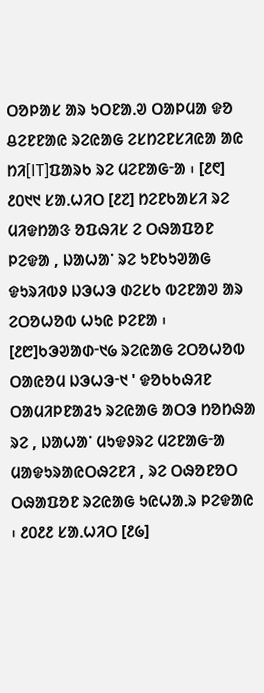ᱛᱚᱞᱟᱥ ᱟᱨ ᱩᱛᱱᱟᱹᱣ ᱛᱟᱞᱢᱟ ᱫᱚ ᱪᱮᱱᱱᱟᱭ ᱨᱮᱭᱟᱜ ᱮᱥᱴᱮᱱᱥᱤᱭᱟ ᱟᱭ ᱴᱤ[IT]ᱯᱟᱨᱠ ᱨᱮ ᱢᱮᱱᱟᱜᱼᱟ ᱾ [᱒᱖] ᱒᱐᱑᱑ ᱥᱟᱹᱦᱤᱛ [᱒᱗] ᱴᱮᱱᱠᱟᱥᱤ ᱨᱮ ᱢᱤᱫᱴᱟᱝ ᱚᱯᱷᱤᱥ ᱮ ᱛᱷᱟᱯᱚᱱ ᱞᱮᱫᱟ , ᱡᱟᱦᱟᱸ ᱨᱮ ᱩᱱᱠᱩᱣᱟᱜ ᱫᱩᱨᱤᱵᱽ ᱡᱳᱦᱳ ᱰᱮᱥᱠ ᱵᱮᱱᱟᱣ ᱟᱨ ᱮᱛᱚᱦᱚᱵ ᱦᱩᱭ ᱞᱮᱱᱟ ᱾
[᱒᱘]ᱠᱳᱣᱟᱰᱼ᱑᱙ ᱨᱮᱭᱟᱜ ᱮᱛᱚᱦᱚᱵ ᱛᱟᱭᱚᱢ ᱡᱳᱦᱳᱼ᱑ ' ᱫᱚᱠᱠᱷᱤᱱ ᱛᱟᱢᱤᱞᱱᱟᱲᱩ ᱨᱮᱭᱟᱜ ᱟᱛᱳ ᱴᱚᱴᱷᱟ ᱨᱮ , ᱡᱟᱦᱟᱸ ᱢᱩᱫᱽᱨᱮ ᱢᱮᱱᱟᱜᱼᱟ ᱢᱟᱫᱩᱨᱟᱭᱛᱷᱮᱱᱤ , ᱨᱮ ᱛᱷᱚᱱᱚᱛ ᱛᱷᱟᱯᱚᱱ ᱨᱮᱭᱟᱜ ᱩᱭᱦᱟᱹᱨ ᱞᱮᱫᱟᱭ ᱾ ᱒᱐᱒᱒ ᱥᱟᱹᱦᱤᱛ [᱒᱙]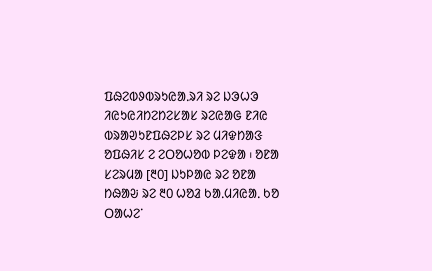ᱯᱷᱮᱵᱽᱵᱨᱩᱭᱟᱹᱨᱤ ᱨᱮ ᱡᱳᱦᱳ ᱤᱭᱩᱭᱤᱴᱮᱴᱮᱥᱟᱥ ᱨᱮᱭᱟᱜ ᱱᱤᱭ ᱵᱨᱟᱣᱩᱱᱯᱷᱮᱞᱥ ᱨᱮ ᱢᱤᱫᱴᱟᱝ ᱚᱯᱷᱤᱥ ᱮ ᱮᱛᱚᱦᱚᱵ ᱞᱮᱫᱟ ᱾ ᱚᱱᱟ ᱥᱮᱨᱢᱟ [᱓᱐] ᱡᱩᱞᱟᱭ ᱨᱮ ᱚᱱᱟ ᱴᱷᱟᱶ ᱨᱮ ᱓᱐ ᱦᱚᱲ ᱠᱟᱹᱢᱤᱭᱟᱹ ᱠᱚ ᱛᱟᱦᱮᱸ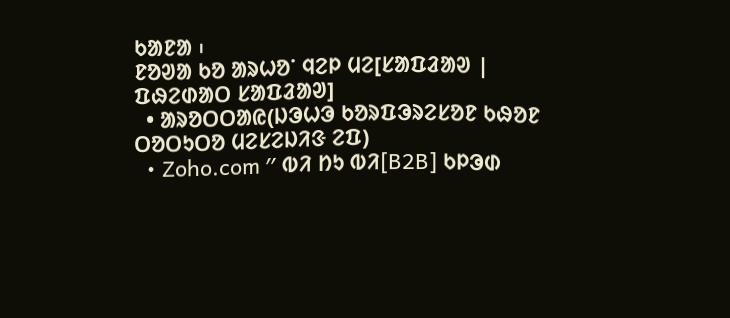ᱠᱟᱱᱟ ᱾
ᱱᱚᱣᱟ ᱠᱚ ᱟᱨᱦᱚᱸ ᱧᱮᱞ ᱢᱮ[ᱥᱟᱯᱲᱟᱣ | ᱯᱷᱮᱰᱟᱛ ᱥᱟᱯᱲᱟᱣ]
  • ᱟᱨᱚᱛᱛᱟᱭ(ᱡᱳᱦᱳ ᱠᱚᱨᱯᱳᱨᱮᱥᱚᱱ ᱠᱷᱚᱱ ᱛᱚᱛᱩᱛᱚ ᱢᱮᱥᱮᱡᱤᱝ ᱮᱯ)
  • Zoho.com ′′ ᱵᱤ ᱴᱩ ᱵᱤ[B2B] ᱠᱞᱳᱰ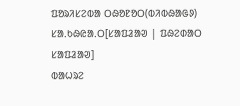ᱯᱚᱨᱤᱥᱮᱵᱟ ᱛᱷᱚᱱᱚᱛ(ᱵᱤᱵᱷᱟᱜᱽ)
ᱥᱟᱹᱠᱷᱭᱟᱹᱛ[ᱥᱟᱯᱲᱟᱣ | ᱯᱷᱮᱰᱟᱛ ᱥᱟᱯᱲᱟᱣ]
ᱵᱟᱦᱨᱮ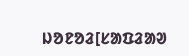ᱡᱚᱱᱚᱲ[ᱥᱟᱯᱲᱟᱣ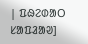| ᱯᱷᱮᱰᱟᱛ ᱥᱟᱯᱲᱟᱣ]